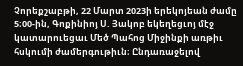Չորեքշաբթի, 22 Մարտ 2023ի երեկոյեան ժամը 5։00-ին, Գոքինիոյ Ս. Յակոբ եկեղեցւոյ մէջ կատարուեցաւ Մեծ Պահոց Միջինքի առթիւ հսկումի ժամերգութիւն։ Ընդառաջելով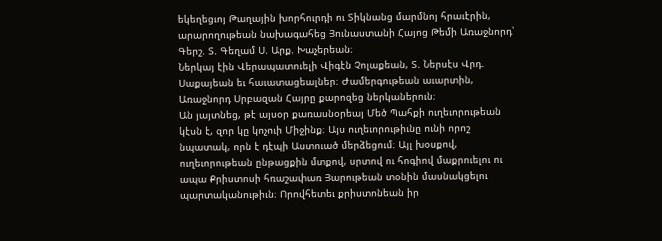եկեղեցւոյ Թաղային խորհուրդի ու Տիկնանց մարմնոյ հրաւէրին, արարողութեան նախագահեց Յունաստանի Հայոց Թեմի Առաջնորդ՝ Գերշ. Տ. Գեղամ Ս. Արք. Խաչերեան։
Ներկայ էին Վերապատուելի Վիգէն Չոլաքեան, Տ. Ներսէս Վրդ. Սաքայեան եւ հաւատացեալներ։ Ժամերգութեան աւարտին, Առաջնորդ Սրբազան Հայրը քարոզեց ներկաներուն։
Ան յայտնեց, թէ այսօր քառասնօրեայ Մեծ Պահքի ուղեւորութեան կէսն է, զոր կը կոչուի Միջինք։ Այս ուղեւորութիւնը ունի որոշ նպատակ, որն է դէպի Աստուած մերձեցում։ Այլ խօսքով, ուղեւորութեան ընթացքին մտքով, սրտով ու հոգիով մաքրուելու ու ապա Քրիստոսի հռաշափառ Յարութեան տօնին մասնակցելու պարտականութիւն։ Որովհետեւ քրիստոնեան իր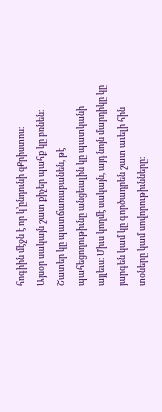հոգիին մէջն է որ կ’ընդունի զՔրիստոս։
Այսօր սակայն շատ քիչեր պահք կը բռնեն։ Շատեր կը պատճառաբանեն, թէ պահեցողութիւնը անցեալին կը պատկանի այլեւս։ Միւս կողմէ սակայն, այդ նոյն մարդիկը կը յարգեն կամ կը գործադրեն շատ աւելի հին տօները կամ սովորութիւնները։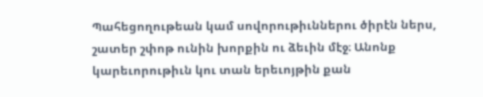Պահեցողութեան կամ սովորութիւններու ծիրէն ներս, շատեր շփոթ ունին խորքին ու ձեւին մէջ։ Անոնք կարեւորութիւն կու տան երեւոյթին քան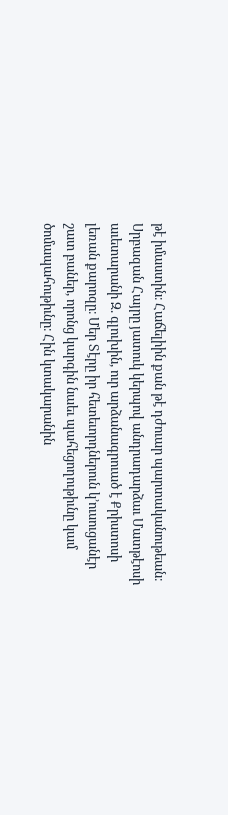թէ իմաստին։ Հաճելիին քան թէ դժուար պարտականութեան։
Սրբազան Հայրը յատուկ կերպով անդրադարձաւ Մատթէոսի աւետարանի Զ. գլուխին, ուր արձանագրուած է Քրիստոսի լեռան քարոզը։ Մեր Տէրը իր հետեւորդներուն կ’ուսուցանէր շատ բաներ, որոնց կարգին նաեւ պահեցողութիւնը կամ ծոմապահութիւնը։ Հին կտակարանին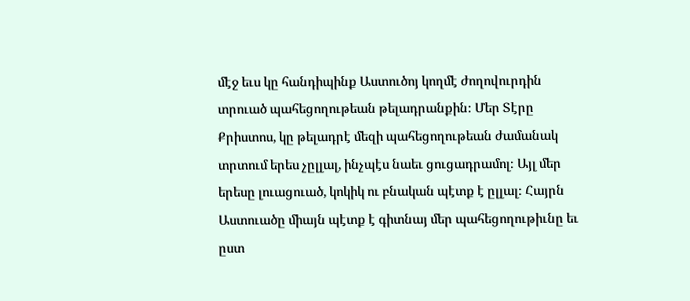մէջ եւս կը հանդիպինք Աստուծոյ կողմէ ժողովուրդին տրուած պահեցողութեան թելադրանքին։ Մեր Տէրը Քրիստոս, կը թելադրէ մեզի պահեցողութեան ժամանակ տրտում երես չըլլալ, ինչպէս նաեւ ցուցադրամոլ։ Այլ մեր երեսը լուացուած, կոկիկ ու բնական պէտք է ըլլալ։ Հայրն Աստուածը միայն պէտք է գիտնայ մեր պահեցողութիւնը եւ ըստ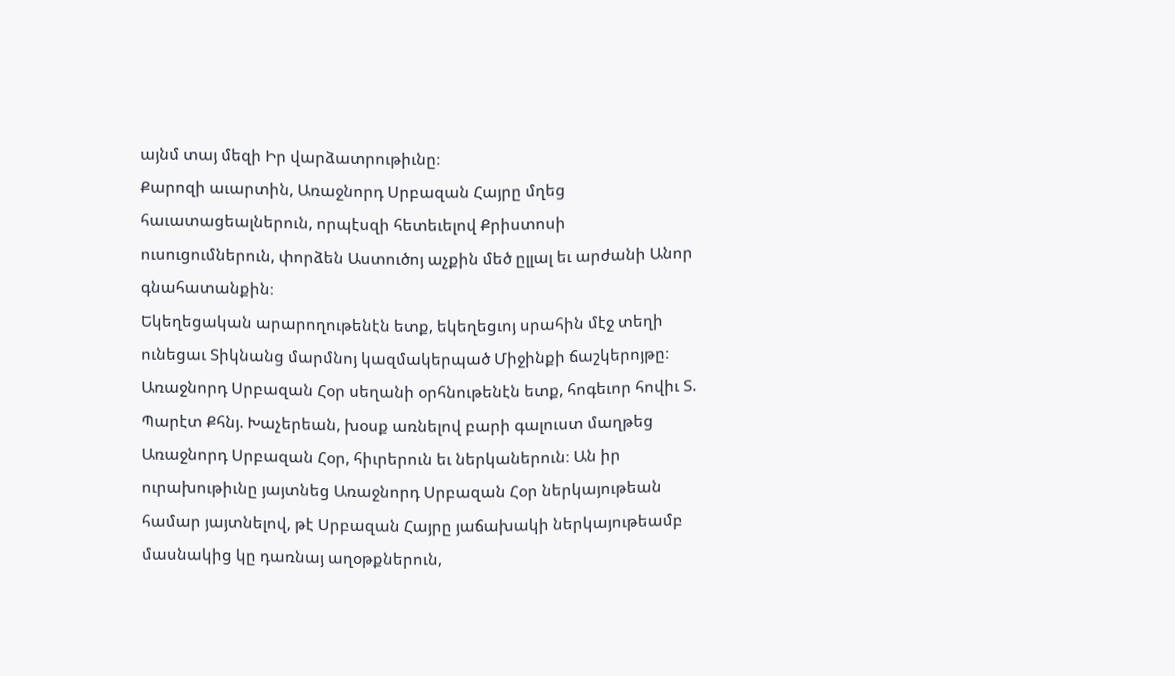այնմ տայ մեզի Իր վարձատրութիւնը։
Քարոզի աւարտին, Առաջնորդ Սրբազան Հայրը մղեց հաւատացեալներուն, որպէսզի հետեւելով Քրիստոսի ուսուցումներուն, փորձեն Աստուծոյ աչքին մեծ ըլլալ եւ արժանի Անոր գնահատանքին։
Եկեղեցական արարողութենէն ետք, եկեղեցւոյ սրահին մէջ տեղի ունեցաւ Տիկնանց մարմնոյ կազմակերպած Միջինքի ճաշկերոյթը։
Առաջնորդ Սրբազան Հօր սեղանի օրհնութենէն ետք, հոգեւոր հովիւ Տ. Պարէտ Քհնյ. Խաչերեան, խօսք առնելով բարի գալուստ մաղթեց Առաջնորդ Սրբազան Հօր, հիւրերուն եւ ներկաներուն։ Ան իր ուրախութիւնը յայտնեց Առաջնորդ Սրբազան Հօր ներկայութեան համար յայտնելով, թէ Սրբազան Հայրը յաճախակի ներկայութեամբ մասնակից կը դառնայ աղօթքներուն,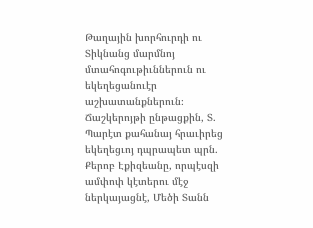Թաղային խորհուրդի ու Տիկնանց մարմնոյ մտահոգութիւններուն ու եկեղեցանուէր աշխատանքներուն։
Ճաշկերոյթի ընթացքին, Տ. Պարէտ քահանայ հրաւիրեց եկեղեցւոյ դպրապետ պրն. Քերոբ Էքիզեանը, որպէսզի ամփոփ կէտերու մէջ ներկայացնէ, Մեծի Տանն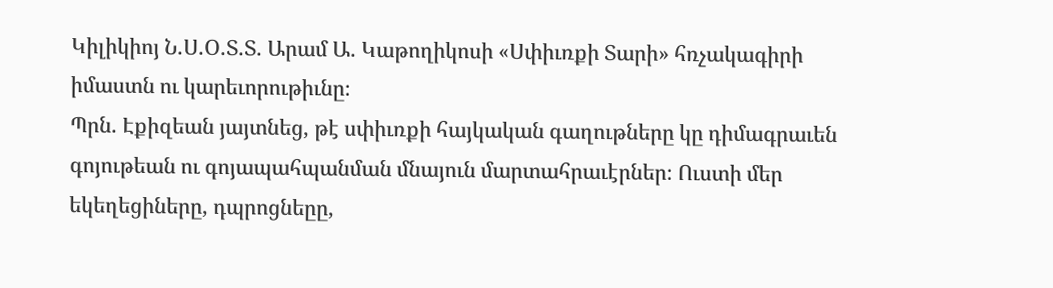Կիլիկիոյ Ն.Ս.Օ.Տ.Տ. Արամ Ա. Կաթողիկոսի «Սփիւռքի Տարի» հռչակագիրի իմաստն ու կարեւորութիւնը։
Պրն. Էքիզեան յայտնեց, թէ սփիւռքի հայկական գաղութները կը դիմագրաւեն գոյութեան ու գոյապահպանման մնայուն մարտահրաւէրներ։ Ուստի մեր եկեղեցիները, դպրոցնեըը,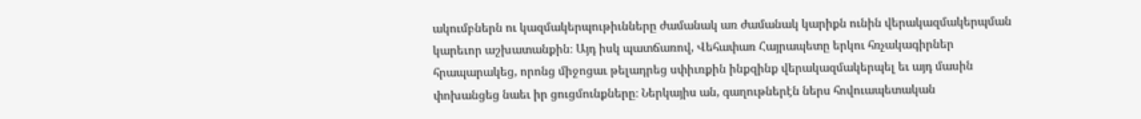ակումբներն ու կազմակերպութիւնները ժամանակ առ ժամանակ կարիքն ունին վերակազմակերպման կարեւոր աշխատանքին։ Այդ իսկ պատճառով, Վեհափառ Հայրապետը երկու հռչակագիրներ հրապարակեց, որոնց միջոցաւ թելադրեց սփիւռքին ինքզինք վերակազմակերպել եւ այդ մասին փոխանցեց նաեւ իր ցուցմունքները։ Ներկայիս ան, գաղութներէն ներս հովուապետական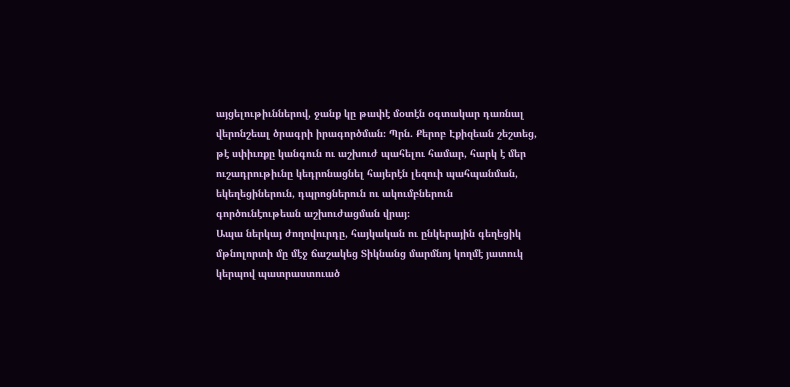այցելութիւններով, ջանք կը թափէ մօտէն օգտակար դառնալ վերոնշեալ ծրագրի իրագործման։ Պրն. Քերոբ Էքիզեան շեշտեց, թէ սփիւռքը կանգուն ու աշխուժ պահելու համար, հարկ է մեր ուշադրութիւնը կեդրոնացնել հայերէն լեզուի պահպանման, եկեղեցիներուն, դպրոցներուն ու ակումբներուն գործունէութեան աշխուժացման վրայ։
Ապա ներկայ ժողովուրդը, հայկական ու ընկերային գեղեցիկ մթնոլորտի մը մէջ ճաշակեց Տիկնանց մարմնոյ կողմէ յատուկ կերպով պատրաստուած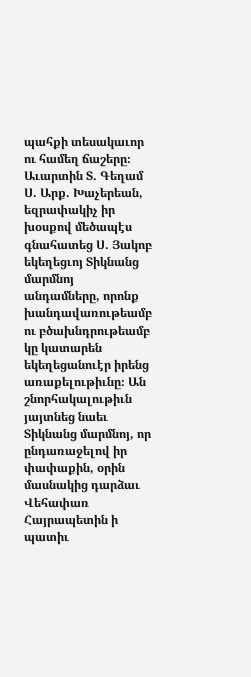պահքի տեսակաւոր ու համեղ ճաշերը։
Աւարտին Տ. Գեղամ Ս. Արք. Խաչերեան, եզրափակիչ իր խօսքով մեծապէս գնահատեց Ս. Յակոբ եկեղեցւոյ Տիկնանց մարմնոյ անդամները, որոնք խանդավառութեամբ ու բծախնդրութեամբ կը կատարեն եկեղեցանուէր իրենց առաքելութիւնը։ Ան շնորհակալութիւն յայտնեց նաեւ Տիկնանց մարմնոյ, որ ընդառաջելով իր փափաքին, օրին մասնակից դարձաւ Վեհափառ Հայրապետին ի պատիւ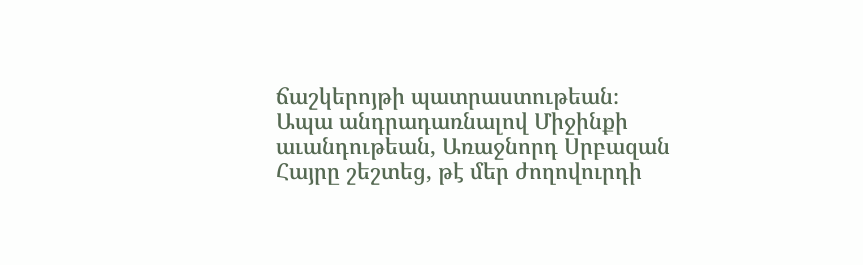ճաշկերոյթի պատրաստութեան։
Ապա անդրադառնալով Միջինքի աւանդութեան, Առաջնորդ Սրբազան Հայրը շեշտեց, թէ մեր ժողովուրդի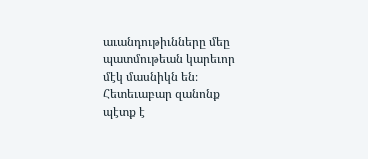աւանդութիւնները մեը պատմութեան կարեւոր մէկ մասնիկն են։ Հետեւաբար զանոնք պէտք է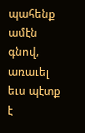պահենք ամէն գնով, առաւել եւս պէտք է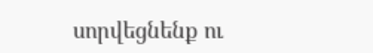սորվեցնենք ու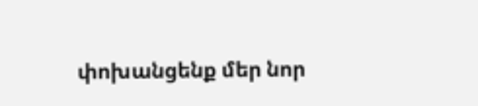փոխանցենք մեր նոր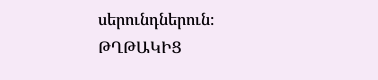սերունդներուն։
ԹՂԹԱԿԻՑ